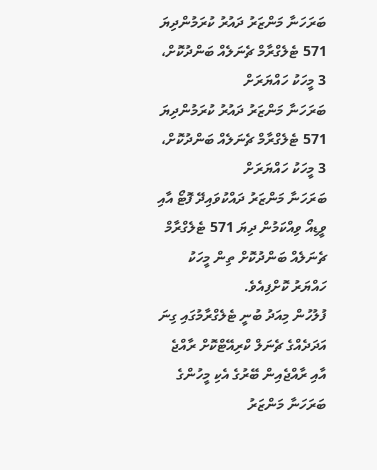ބަރަހަނާ މަންޒަރު ދައުރު ކުރަމުންދިޔަ 571 ޓެލެގްރާމް ޗެނަލެއް ބަންދުކޮށް، 3 މީހަކު ހައްޔަރަށް
ބަރަހަނާ މަންޒަރު ދައުރު ކުރަމުންދިޔަ 571 ޓެލެގްރާމް ޗެނަލެއް ބަންދުކޮށް، 3 މީހަކު ހައްޔަރަށް
ބަރަހަނާ މަންޒަރު ދައްކުވައިދޭ ފޮޓޯ އާއި ވީޑިއޯ ވިއްކަމުން ދިޔަ 571 ޓެލެގްރާމް ޗެނަލެއް ބަންދުކޮށް ތިން މީހަކު ހައްޔަރު ކޮށްފިއެވެ.
ފުލުހުން މިއަދު ބުނީ ޓެލެގްރާމުގައި ގިނަ އަދަދެއްގެ ޗެނަލް ކްރިއޭޓްކޮށް ރާއްޖެ އާއި ރާއްޖެއިން ބޭރުގެ އެކި މީހުންގެ ބަރަހަނާ މަންޒަރު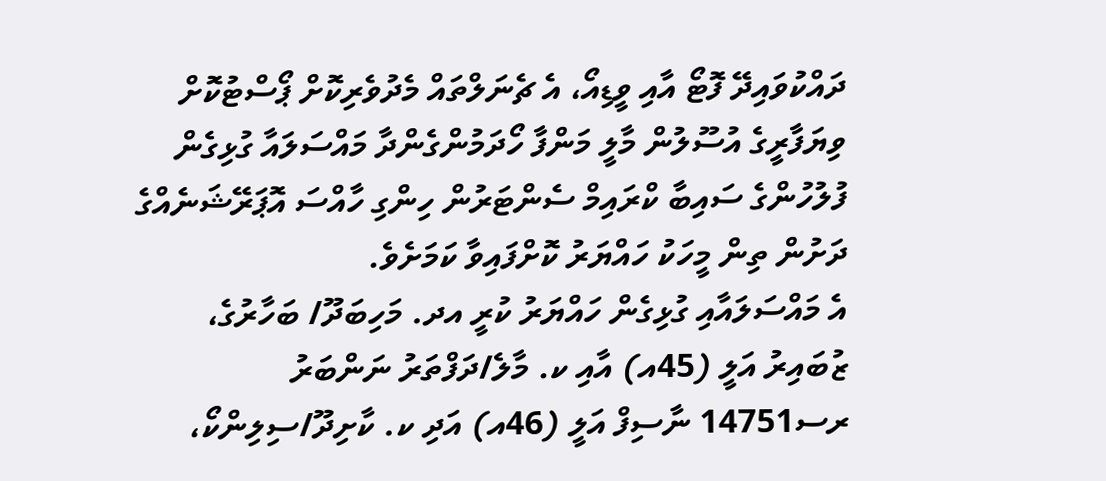ދައްކުވައިދޭ ފޮޓޯ އާއި ވީޑިއޯ، އެ ޗެނަލްތައް މެދުވެރިކޮށް ޕޯސްޓުކޮށް ވިޔަފާރީގެ އުސޫލުން މާލީ މަންފާ ހޯދަމުންގެންދާ މައްސަލައާ ގުޅިގެން ފުލުހުންގެ ސައިބާ ކްރައިމް ސެންޓަރުން ހިންގި ހާއްސަ އޮޕަރޭޝަނެއްގެ ދަށުން ތިން މީހަކު ހައްޔަރު ކޮށްފައިވާ ކަމަށެވެ.
އެ މައްސަލައާއި ގުޅިގެން ހައްޔަރު ކުރީ އދ. މަހިބަދޫ/ ބަހާރުގެ، ޒުބައިރު އަލީ (45އ) އާއި ކ. މާލެ/ދަފްތަރު ނަންބަރު ރސ14751 ނާސިފް އަލީ (46އ) އަދި ކ. ކާށިދޫ/ސިލިންކޯ،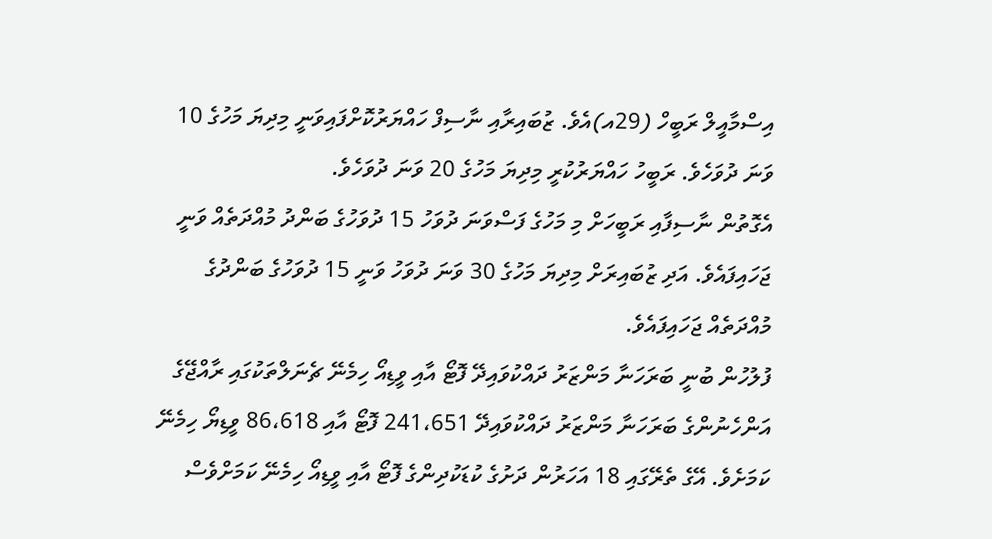އިސްމާއީލް ރަބީހް (29އ)އެވެ. ޒުބައިރާއި ނާސިފް ހައްޔަރުކޮށްފައިވަނީ މިދިޔަ މަހުގެ 10 ވަނަ ދުވަހެވެ. ރަބީހު ހައްޔަރުކުރީ މިދިޔަ މަހުގެ 20 ވަނަ ދުވަހެވެ.
އެގޮތުން ނާސިފާއި ރަބީހަށް މި މަހުގެ ފަސްވަނަ ދުވަހު 15 ދުވަހުގެ ބަންދު މުއްދަތެއް ވަނީ ޖަހައިފައެވެ. އަދި ޒުބައިރަށް މިދިޔަ މަހުގެ 30 ވަނަ ދުވަހު ވަނީ 15 ދުވަހުގެ ބަންދުގެ މުއްދަތެއް ޖަހައިފައެވެ.
ފުލުހުން ބުނީ ބަރަހަނާ މަންޒަރު ދައްކުވައިދޭ ފޮޓޯ އާއި ވީޑިއޯ ހިމެނޭ ޗެނަލްތަކުގައި ރާއްޖޭގެ އަންހެނުންގެ ބަރަހަނާ މަންޒަރު ދައްކުވައިދޭ 241،651 ފޮޓޯ އާއި 86،618 ވީޑިޔޯ ހިމެނޭ ކަމަށެވެ. އޭގެ ތެރޭގައި 18 އަހަރުން ދަށުގެ ކުޑަކުދިންގެ ފޮޓޯ އާއި ވީޑިއޯ ހިމެނޭ ކަމަށްވެސް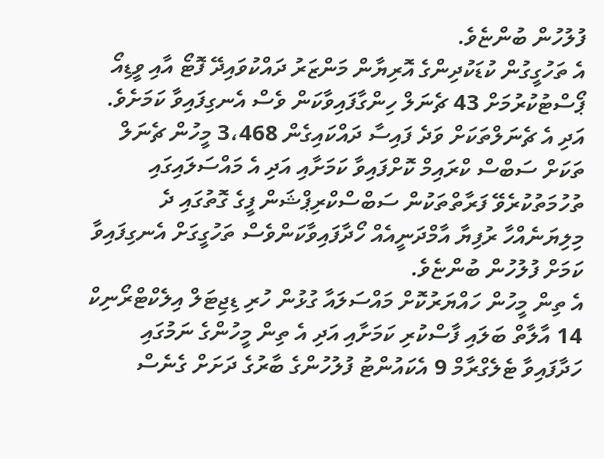ފުލުހުން ބުންޏެވެ.
އެ ތަހުގީގުން ކުޑަކުދިންގެ އޮރިޔާން މަންޒަރު ދައްކުވައިދޭ ފޮޓޯ އާއި ވީޑިއޯ ޕޯސްޓުކުރުމަށް 43 ޗެނަލް ހިންގާފައިވާކަން ވެސް އެނގިފައިވާ ކަމަށެވެ. އަދި އެ ޗެނަލްތަކަށް ވަދެ ފައިސާ ދައްކައިގެން 3،468 މީހުން ޗެނަލް ތަކަށް ސަބްސް ކްރައިމް ކޮށްފައިވާ ކަމަށާއި އަދި އެ މައްސަލައިގައި ތުހުމަތުކުރެވޭ ފަރާތްތަކުން ސަބްސްކްރިޕްޝަން ފީގެ ގޮތުގައި ދެ މިލިޔަނެއްހާ ރުފިޔާ އާމްދަނީއެއް ހޯދާފައިވާކަންވެސް ތަހުގީގަށް އެނގިފައިވާ ކަމަށް ފުލުހުން ބުންޏެވެ.
އެ ތިން މީހުން ހައްޔަރުކޮށް މައްސަލައާ ގުޅުން ހުރި ޑިޖިޓަލް އިލެކްޓްރޯނިކް 14 އާލާތް ބަލައި ފާސްކުރި ކަމަށާއި އަދި އެ ތިން މީހުންގެ ނަމުގައި ހަދާފައިވާ ޓެލެގްރާމް 9 އެކައުންޓު ފުލުހުންގެ ބާރުގެ ދަށަށް ގެނެސް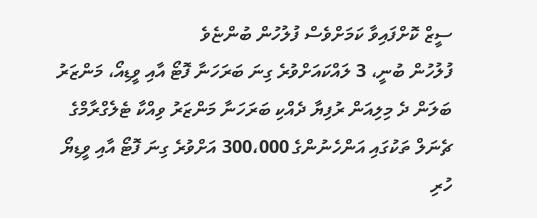ސީޒް ކޮށްފައިވާ ކަމަށްވެސް ފުލުހުން ބުންޏެވެ
ފުލުހުން ބުނީ، 3 ލައްކައަށްވުރެ ގިނަ ބަރަހަނާ ފޮޓޯ އާއި ވީޑިއޯ، މަންޒަރު ބަލަން ދެ މިލިއަން ރުފިޔާ ދެއްކި ބަރަހަނާ މަންޒަރު ވިއްކާ ޓެލެގްރާމްގެ ޗެނަލް ތަކުގައި އަންހެނުންގެ 300،000 އަށްވުރެ ގިނަ ފޮޓޯ އާއި ވީޑިޔޯ ހުރި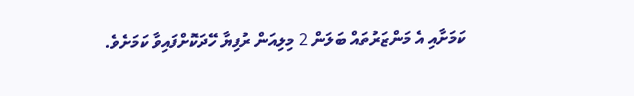ކަމަށާއި އެ މަންޒަރުތައް ބަލަން 2 މިލިއަން ރުފިޔާ ހޭދަކޮށްފައިވާ ކަމަށެވެ.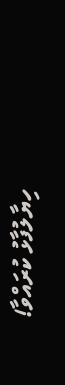ހިޔާލުފާޅު ކުރައްވާ!